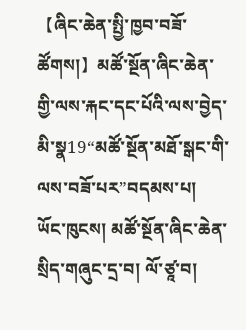【ཞིང་ཆེན་སྤྱི་ཁྱབ་བཟོ་ཚོགས།】མཚོ་སྔོན་ཞིང་ཆེན་གྱི་ལས་རྐང་དང་པོའི་ལས་བྱེད་མི་སྣ19“མཚོ་སྔོན་མཐོ་སྒང་གི་ལས་བཟོ་པར”བདམས་པ།
ཡོང་ཁུངས། མཚོ་སྔོན་ཞིང་ཆེན་སྲིད་གཞུང་དྲ་བ། ལོ་ཙཱ་བ།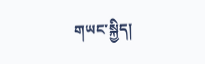གཡང་སྐྱིད།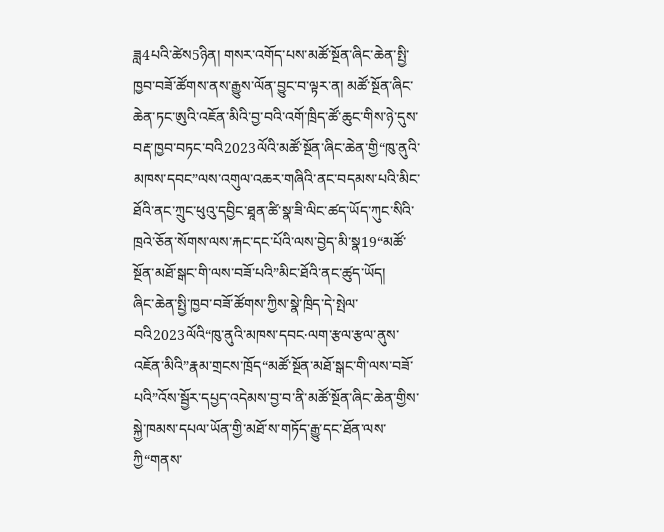ཟླ4པའི་ཚེས5ཉིན། གསར་འགོད་པས་མཚོ་སྔོན་ཞིང་ཆེན་སྤྱི་ཁྱབ་བཟོ་ཚོགས་ནས་རྒྱུས་ལོན་བྱུང་བ་ལྟར་ན། མཚོ་སྔོན་ཞིང་ཆེན་ཏང་ཨུའི་འཇོན་མིའི་བྱ་བའི་འགོ་ཁྲིད་ཚོ་ཆུང་གིས་ཉེ་དུས་བརྡ་ཁྱབ་བཏང་བའི2023ལོའི་མཚོ་སྔོན་ཞིང་ཆེན་གྱི“ཁུ་ནུའི་མཁས་དབང”ལས་འགུལ་འཆར་གཞིའི་ནང་བདམས་པའི་མིང་ཐོའི་ནང་ཀྲུང་ཕུའུ་དབྱིང་ཐཱན་ཚི་སྣ་ཟི་ལིང་ཚད་ཡོད་ཀུང་སིའི་ཁྲའེ་ཅོན་སོགས་ལས་རྐང་དང་པོའི་ལས་བྱེད་མི་སྣ19“མཚོ་སྔོན་མཐོ་སྒང་གི་ལས་བཟོ་པའི”མིང་ཐོའི་ནང་ཚུད་ཡོད།
ཞིང་ཆེན་སྤྱི་ཁྱབ་བཟོ་ཚོགས་ཀྱིས་སྣེ་ཁྲིད་དེ་སྤེལ་བའི2023ལོའི“ཁུ་ནུའི་མཁས་དབང·ལག་རྩལ་རྩལ་ནུས་འཇོན་མིའི”རྣམ་གྲངས་ཁྲོད“མཚོ་སྔོན་མཐོ་སྒང་གི་ལས་བཟོ་པའི”འོས་སྦྱོར་དཔྱད་འདེམས་བྱ་བ་ནི་མཚོ་སྔོན་ཞིང་ཆེན་གྱིས་སྐྱེ་ཁམས་དཔལ་ཡོན་གྱི་མཐོ་ས་གཏོད་རྒྱུ་དང་ཐོན་ལས་ཀྱི“གནས་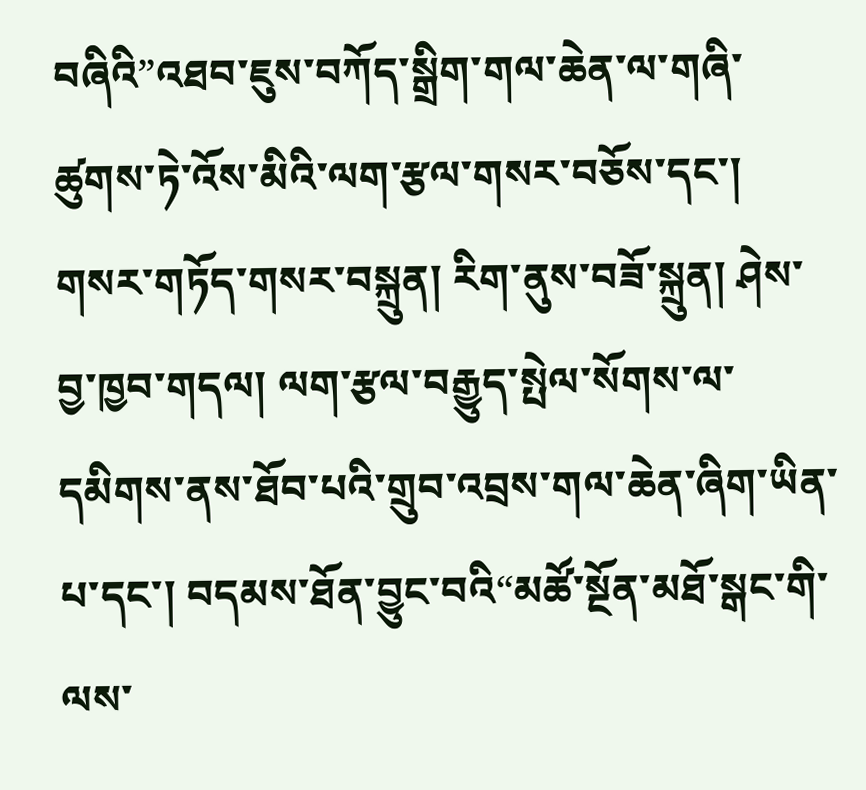བཞིའི”འཐབ་ཇུས་བཀོད་སྒྲིག་གལ་ཆེན་ལ་གཞི་ཚུགས་ཏེ་འོས་མིའི་ལག་རྩལ་གསར་བཅོས་དང་། གསར་གཏོད་གསར་བསྐྲུན། རིག་ནུས་བཟོ་སྐྲུན། ཤེས་བྱ་ཁྱབ་གདལ། ལག་རྩལ་བརྒྱུད་སྤེལ་སོགས་ལ་དམིགས་ནས་ཐོབ་པའི་གྲུབ་འབྲས་གལ་ཆེན་ཞིག་ཡིན་པ་དང་། བདམས་ཐོན་བྱུང་བའི“མཚོ་སྔོན་མཐོ་སྒང་གི་ལས་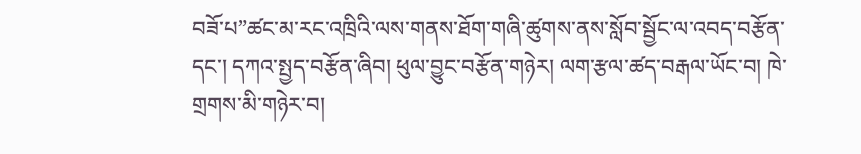བཟོ་པ”ཚང་མ་རང་འཁྲིའི་ལས་གནས་ཐོག་གཞི་ཚུགས་ནས་སློབ་སྦྱོང་ལ་འབད་བརྩོན་དང་། དཀའ་སྤྱད་བརྩོན་ཞིབ། ཕུལ་བྱུང་བརྩོན་གཉེར། ལག་རྩལ་ཚད་བརྒལ་ཡོང་བ། ཁེ་གྲགས་མི་གཉེར་བ།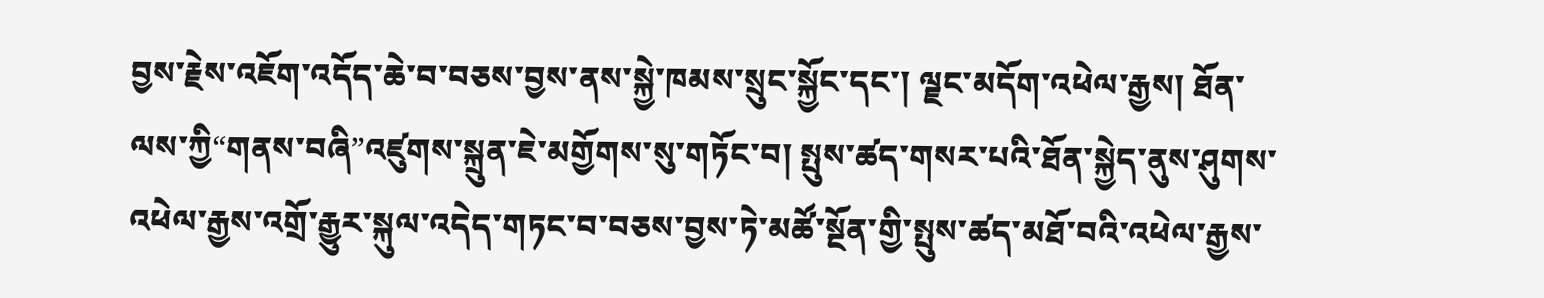བྱས་རྗེས་འཇོག་འདོད་ཆེ་བ་བཅས་བྱས་ནས་སྐྱེ་ཁམས་སྲུང་སྐྱོང་དང་། ལྗང་མདོག་འཕེལ་རྒྱས། ཐོན་ལས་ཀྱི“གནས་བཞི”འཛུགས་སྐྲུན་ཇེ་མགྱོགས་སུ་གཏོང་བ། སྤུས་ཚད་གསར་པའི་ཐོན་སྐྱེད་ནུས་ཤུགས་འཕེལ་རྒྱས་འགྲོ་རྒྱུར་སྐུལ་འདེད་གཏང་བ་བཅས་བྱས་ཏེ་མཚོ་སྔོན་གྱི་སྤུས་ཚད་མཐོ་བའི་འཕེལ་རྒྱས་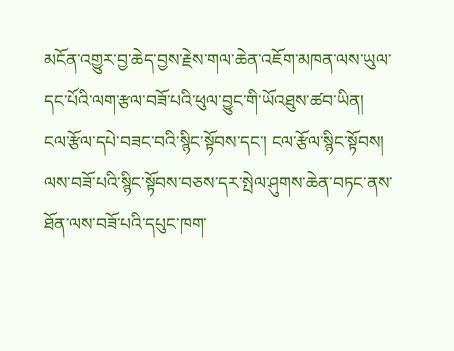མངོན་འགྱུར་བྱ་ཆེད་བྱས་རྗེས་གལ་ཆེན་འཇོག་མཁན་ལས་ཡུལ་དང་པོའི་ལག་རྩལ་བཟོ་པའི་ཕུལ་བྱུང་གི་ཡོའཐུས་ཚབ་ཡིན།
ངལ་རྩོལ་དཔེ་བཟང་བའི་སྙིང་སྟོབས་དང་། ངལ་རྩོལ་སྙིང་སྟོབས། ལས་བཟོ་པའི་སྙིང་སྟོབས་བཅས་དར་སྤེལ་ཤུགས་ཆེན་བཏང་ནས་ཐོན་ལས་བཟོ་པའི་དཔུང་ཁག་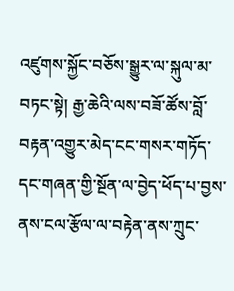འཛུགས་སྐྱོང་བཅོས་སྒྱུར་ལ་སྐུལ་མ་བཏང་སྟེ། རྒྱ་ཆེའི་ལས་བཟོ་ཚོས་བློ་བརྟན་འགྱུར་མེད་ངང་གསར་གཏོད་དང་གཞན་གྱི་སྔོན་ལ་བྱེད་ཕོད་པ་བྱས་ནས་ངལ་རྩོལ་ལ་བརྟེན་ནས་ཀྲུང་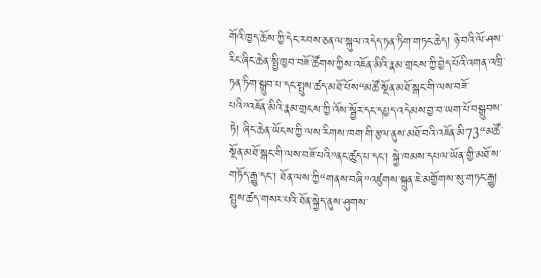གོའི་ཁྱད་ཆོས་ཀྱི་དེང་རབས་ཅན་ལ་སྐུལ་འདེད་ཏན་ཏིག་གཏང་ཆེད། ཉེ་བའི་ལོ་ཤས་རིང་ཞིང་ཆེན་སྤྱི་ཁྱབ་བཟོ་ཚོགས་ཀྱིས་འཇོན་མིའི་རྣམ་གྲངས་ཀྱི་བྱེད་པོའི་འགན་འཁྲི་ཏན་ཏིག་སྒྲུབ་པ་དང་སྤུས་ཚད་མཐོ་པོས“མཚོ་སྔོན་མཐོ་སྒང་གི་ལས་བཟོ་པའི”འཇོན་མིའི་རྣམ་གྲངས་ཀྱི་འོས་སྦྱོར་དང་དཔྱད་འདེམས་བྱ་བ་ཡག་པོ་བསྒྲུབས་ཏེ། ཞིང་ཆེན་ཡོངས་ཀྱི་ལས་རིགས་ཁག་གི་རྩལ་ནུས་མཐོ་བའི་འཇོན་མི73“མཚོ་སྔོན་མཐོ་སྒང་གི་ལས་བཟོ་པའི”ནང་ཚུད་པ་དང་། སྐྱེ་ཁམས་དཔལ་ཡོན་གྱི་མཐོ་ས་གཏོད་རྒྱུ་དང་། ཐོན་ལས་ཀྱི“གནས་བཞི”འཛུགས་སྐྲུན་ཇེ་མགྱོགས་སུ་གཏང་རྒྱུ། སྤུས་ཚད་གསར་པའི་ཐོན་སྐྱེད་ནུས་ཤུགས་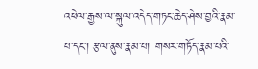འཕེལ་རྒྱས་ལ་སྐུལ་འདེད་གཏང་ཆེད་ཤེས་བྱའི་རྣམ་པ་དང་། རྩལ་ནུས་རྣམ་པ། གསར་གཏོད་རྣམ་པའི་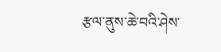རྩལ་ནུས་ཆེ་བའི་ཤེས་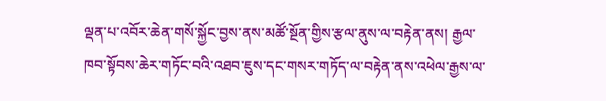ལྡན་པ་འབོར་ཆེན་གསོ་སྐྱོང་བྱས་ནས་མཚོ་སྔོན་གྱིས་རྩལ་ནུས་ལ་བརྟེན་ནས། རྒྱལ་ཁབ་སྟོབས་ཆེར་གཏོང་བའི་འཐབ་ཇུས་དང་གསར་གཏོད་ལ་བརྟེན་ནས་འཕེལ་རྒྱས་ལ་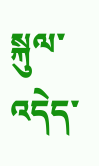སྐུལ་འདེད་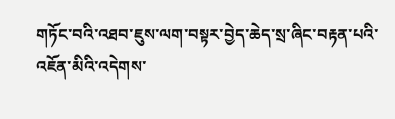གཏོང་བའི་འཐབ་ཇུས་ལག་བསྟར་བྱེད་ཆེད་སྲ་ཞིང་བརྟན་པའི་འཇོན་མིའི་འདེགས་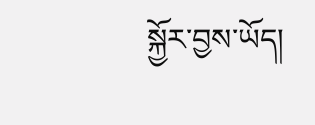སྐྱོར་བྱས་ཡོད།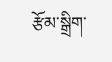རྩོམ་སྒྲིག་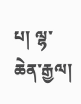པ། ལྷ་ཆེན་རྒྱལ།